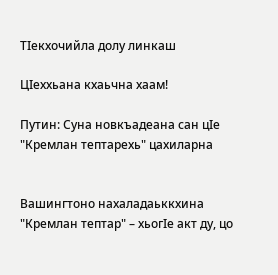ТIекхочийла долу линкаш

ЦIеххьана кхаьчна хаам!

Путин: Суна новкъадеана сан цIе "Кремлан тептарехь" цахиларна


Вашингтоно нахаладаьккхина "Кремлан тептар" – хьогIе акт ду, цо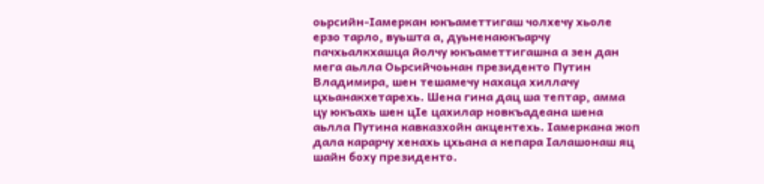оьрсийн-Iамеркан юкъаметтигаш чолхечу хьоле ерзо тарло, вуьшта а, дуьненаюкъарчу пачхьалкхашца йолчу юкъаметтигашна а зен дан мега аьлла Оьрсийчоьнан президенто Путин Владимира, шен тешамечу нахаца хиллачу цхьанакхетарехь. Шена гина дац ша тептар, амма цу юкъахь шен цIе цахилар новкъадеана шена аьлла Путина кавказхойн акцентехь. Iамеркана жоп дала карарчу хенахь цхьана а кепара Iалашонаш яц шайн боху президенто.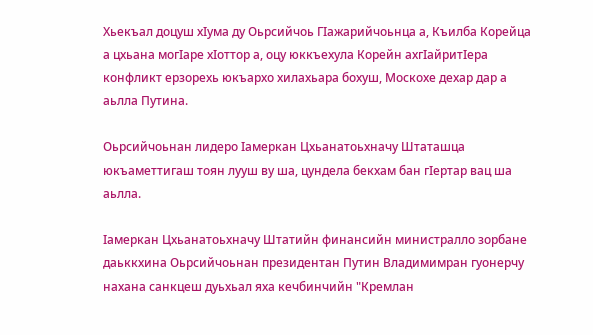Хьекъал доцуш хIума ду Оьрсийчоь ГIажарийчоьнца а, Къилба Корейца а цхьана могIаре хIоттор а, оцу юккъехула Корейн ахгIайритIера конфликт ерзорехь юкъархо хилахьара бохуш, Москохе дехар дар а аьлла Путина.

Оьрсийчоьнан лидеро Iамеркан Цхьанатоьхначу Штаташца юкъаметтигаш тоян лууш ву ша, цундела бекхам бан гIертар вац ша аьлла.

Iамеркан Цхьанатоьхначу Штатийн финансийн министралло зорбане даьккхина Оьрсийчоьнан президентан Путин Владимимран гуонерчу нахана санкцеш дуьхьал яха кечбинчийн "Кремлан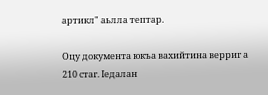артикл" аьлла тептар.

Оцу документа юкъа вахийтина верриг а 210 стаг. Iедалан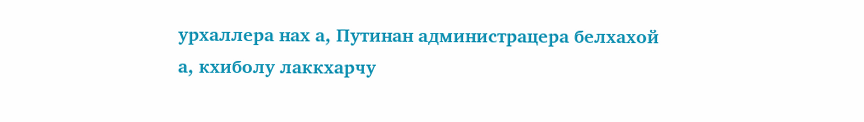урхаллера нах а, Путинан администрацера белхахой а, кхиболу лаккхарчу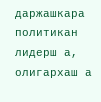даржашкара политикан лидерш а, олигархаш а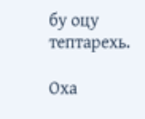бу оцу тептарехь.

Оха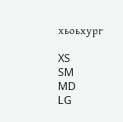хьоьхург

XS
SM
MD
LG